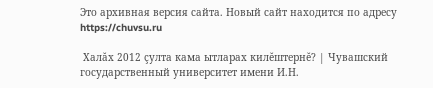Это архивная версия сайта. Новый сайт находится по адресу https://chuvsu.ru

 Халăх 2012 çулта кама ытларах килĕштернĕ? | Чувашский государственный университет имени И.Н.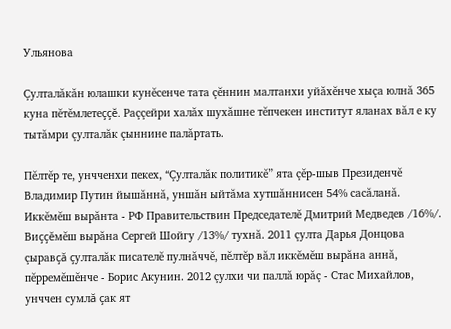Ульянова

Çулталăкăн юлашки кунĕсенче тата çĕннин малтанхи уйăхĕнче хыçа юлнă 365 куна пĕтĕмлетеççĕ. Раççейри халăх шухăшне тĕпчекен институт яланах вăл е ку тытăмри çулталăк çыннине палăртать.

Пĕлтĕр те, унчченхи пекех, “Çулталăк политикĕ” ята çĕр-шыв Президенчĕ Владимир Путин йышăннă, уншăн ыйтăма хутшăннисен 54% сасăланă. Иккĕмĕш вырăнта - РФ Правительствин Председателĕ Дмитрий Медведев /16%/. Виççĕмĕш вырăна Сергей Шойгу /13%/ тухнă. 2011 çулта Дарья Донцова çыравçă çулталăк писателĕ пулнăччĕ, пĕлтĕр вăл иккĕмĕш вырăна аннă, пĕрремĕшĕнче - Борис Акунин. 2012 çулхи чи паллă юрăç - Стас Михайлов, унччен сумлă çак ят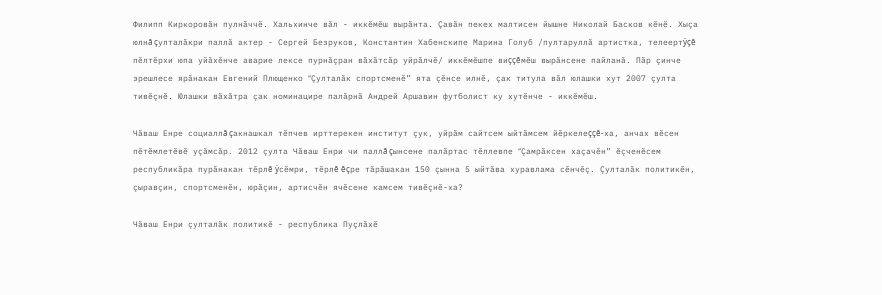Филипп Киркоровăн пулнăччĕ. Хальхинче вăл - иккĕмĕш вырăнта. Çавăн пекех малтисен йышне Николай Басков кĕнĕ. Хыçа юлнă çулталăкри паллă актер - Сергей Безруков, Константин Хабенскипе Марина Голуб /пултаруллă артистка, телеертÿçĕ пĕлтĕрхи юпа уйăхĕнче аварие лексе пурнăçран вăхăтсăр уйрăлчĕ/ иккĕмĕшпе виççĕмĕш вырăнсене пайланă. Пăр çинче эрешлесе ярăнакан Евгений Плющенко “Çулталăк спортсменĕ” ята çĕнсе илнĕ, çак титула вăл юлашки хут 2007 çулта тивĕçнĕ. Юлашки вăхăтра çак номинацире палăрнă Андрей Аршавин футболист ку хутĕнче - иккĕмĕш.

Чăваш Енре социаллă çакнашкал тĕпчев ирттерекен институт çук, уйрăм сайтсем ыйтăмсем йĕркелеççĕ-ха, анчах вĕсен пĕтĕмлетĕвĕ уçăмсăр. 2012 çулта Чăваш Енри чи паллă çынсене палăртас тĕллевпе “Çамрăксен хаçачĕн” ĕçченĕсем республикăра пурăнакан тĕрлĕ ÿсĕмри, тĕрлĕ ĕçре тăрăшакан 150 çынна 5 ыйтăва хуравлама сĕнчĕç. Çулталăк политикĕн, çыравçин, спортсменĕн, юрăçин, артисчĕн ячĕсене камсем тивĕçнĕ-ха?

Чăваш Енри çулталăк политикĕ - республика Пуçлăхĕ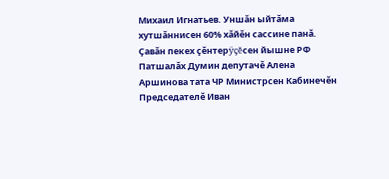Михаил Игнатьев. Уншăн ыйтăма хутшăннисен 60% хăйĕн сассине панă. Çавăн пекех çĕнтерÿçĕсен йышне РФ Патшалăх Думин депутачĕ Алена Аршинова тата ЧР Министрсен Кабинечĕн Председателĕ Иван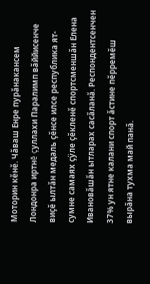Моторин кĕнĕ. Чăваш Енре пурăнакансем Лондонра иртнĕ çуллахи Паралимп вăййисенче виçĕ ылтăн медаль çĕнсе илсе республика ят-сумне самаях çÿле çĕкленĕ спортсменшăн Елена Ивановăшăн ытларах сасăланă. Респондентсенчен 37% ун ятне калани спорт ăстине пĕрремĕш вырăна тухма май панă.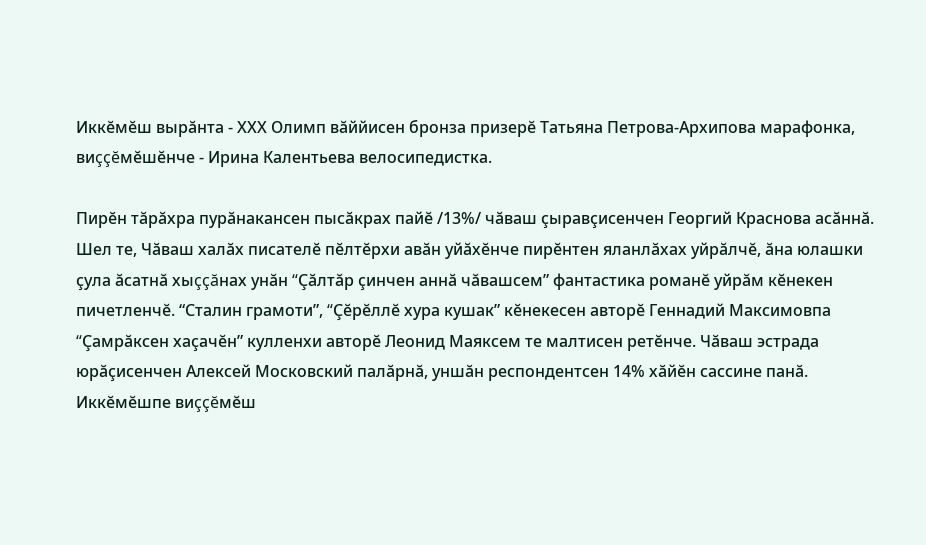Иккĕмĕш вырăнта - ХХХ Олимп вăййисен бронза призерĕ Татьяна Петрова-Архипова марафонка, виççĕмĕшĕнче - Ирина Калентьева велосипедистка.

Пирĕн тăрăхра пурăнакансен пысăкрах пайĕ /13%/ чăваш çыравçисенчен Георгий Краснова асăннă. Шел те, Чăваш халăх писателĕ пĕлтĕрхи авăн уйăхĕнче пирĕнтен яланлăхах уйрăлчĕ, ăна юлашки çула ăсатнă хыççăнах унăн “Çăлтăр çинчен аннă чăвашсем” фантастика романĕ уйрăм кĕнекен пичетленчĕ. “Сталин грамоти”, “Çĕрĕллĕ хура кушак” кĕнекесен авторĕ Геннадий Максимовпа “Çамрăксен хаçачĕн” кулленхи авторĕ Леонид Маяксем те малтисен ретĕнче. Чăваш эстрада юрăçисенчен Алексей Московский палăрнă, уншăн респондентсен 14% хăйĕн сассине панă. Иккĕмĕшпе виççĕмĕш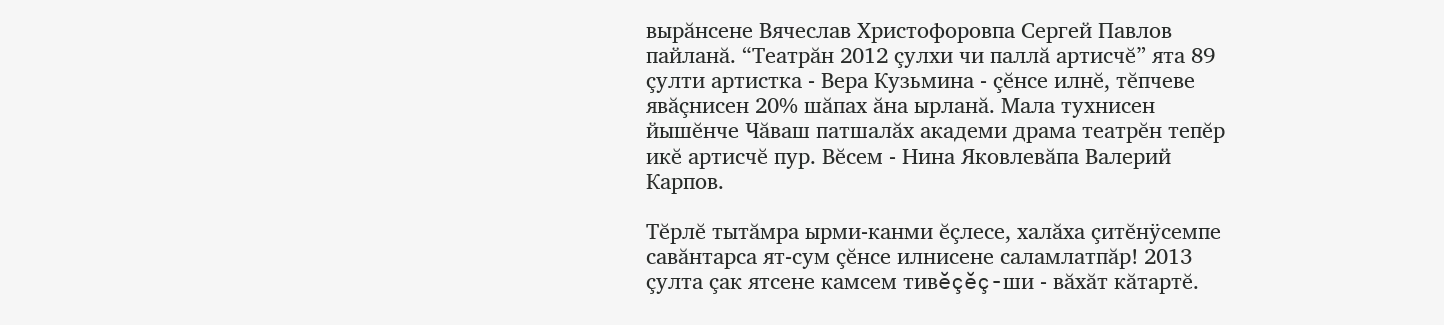вырăнсене Вячеслав Христофоровпа Сергей Павлов пайланă. “Театрăн 2012 çулхи чи паллă артисчĕ” ята 89 çулти артистка - Вера Кузьмина - çĕнсе илнĕ, тĕпчеве явăçнисен 20% шăпах ăна ырланă. Мала тухнисен йышĕнче Чăваш патшалăх академи драма театрĕн тепĕр икĕ артисчĕ пур. Вĕсем - Нина Яковлевăпа Валерий Карпов.

Тĕрлĕ тытăмра ырми-канми ĕçлесе, халăха çитĕнÿсемпе савăнтарса ят-сум çĕнсе илнисене саламлатпăр! 2013 çулта çак ятсене камсем тивĕçĕç-ши - вăхăт кăтартĕ.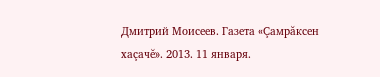Дмитрий Моисеев. Газета «Çамрăксен хаçачĕ». 2013. 11 января.